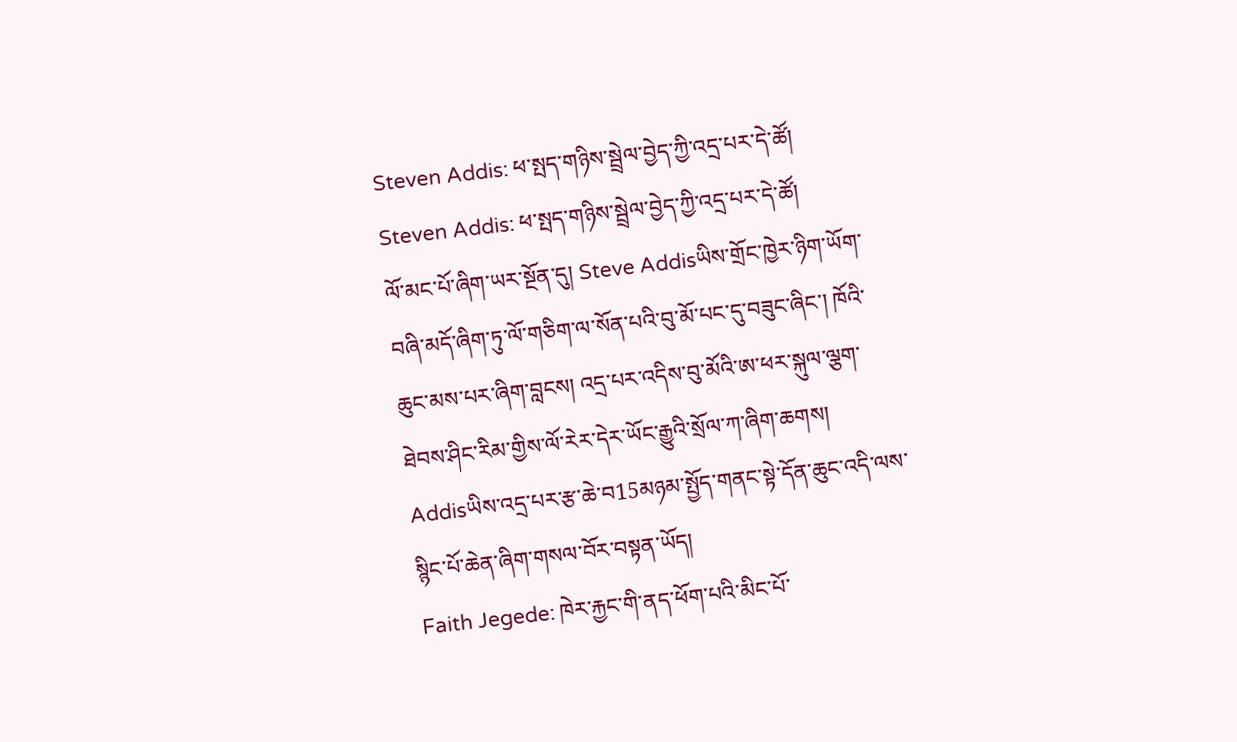Steven Addis: ཕ་སྤད་གཉིས་སྦྲེལ་བྱེད་ཀྱི་འདྲ་པར་དེ་ཚོ།
Steven Addis: ཕ་སྤད་གཉིས་སྦྲེལ་བྱེད་ཀྱི་འདྲ་པར་དེ་ཚོ།
ལོ་མང་པོ་ཞིག་ཡར་སྔོན་དུ། Steve Addisཡིས་གྲོང་ཁྱེར་ཉིག་ཡོག་བཞི་མདོ་ཞིག་ཏུ་ལོ་གཅིག་ལ་སོན་པའི་བུ་མོ་པང་དུ་བཟུང་ཞིང་། ཁོའི་ཆུང་མས་པར་ཞིག་བླངས། འདྲ་པར་འདིས་བུ་མོའི་ཨ་ཕར་སྐུལ་ལྕག་ཐེབས་ཤིང་རིམ་གྱིས་ལོ་རེར་དེར་ཡོང་རྒྱུའི་སྲོལ་ཀ་ཞིག་ཆགས། Addisཡིས་འདྲ་པར་རྩ་ཆེ་བ15མཉམ་སྤྱོད་གནང་སྟེ་དོན་ཆུང་འདི་ལས་སྙིང་པོ་ཆེན་ཞིག་གསལ་བོར་བསྟན་ཡོད།
Faith Jegede: ཁེར་རྐྱང་གི་ནད་ཕོག་པའི་མིང་པོ་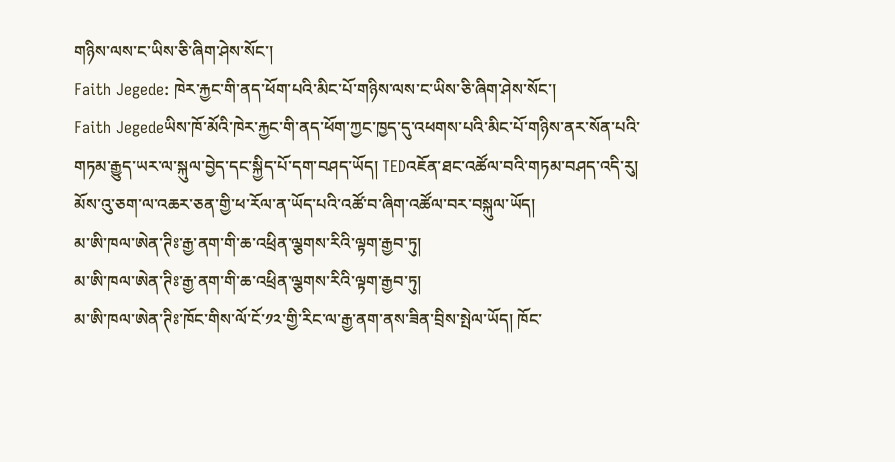གཉིས་ལས་ང་ཡིས་ཅི་ཞིག་ཤེས་སོང་།
Faith Jegede: ཁེར་རྐྱང་གི་ནད་ཕོག་པའི་མིང་པོ་གཉིས་ལས་ང་ཡིས་ཅི་ཞིག་ཤེས་སོང་།
Faith Jegedeཡིས་ཁོ་མོའི་ཁེར་རྐྱང་གི་ནད་ཕོག་ཀྱང་ཁྱད་དུ་འཕགས་པའི་མིང་པོ་གཉིས་ནར་སོན་པའི་གཏམ་རྒྱུད་ཡར་ལ་སྐུལ་བྱེད་དང་སྐྱིད་པོ་དག་བཤད་ཡོད། TEDའཇོན་ཐང་འཚོལ་བའི་གཏམ་བཤད་འདི་རུ། མོས་འུ་ཅག་ལ་འཆར་ཅན་གྱི་ཕ་རོལ་ན་ཡོད་པའི་འཚོ་བ་ཞིག་འཚོལ་བར་བསྐུལ་ཡོད།
མ་ཨི་ཁལ་ཨེན་ཊིཿ་རྒྱ་ནག་གི་ཆ་འཕྲིན་ལྕགས་རིའི་ལྟག་རྒྱབ་ཏུ།
མ་ཨི་ཁལ་ཨེན་ཊིཿ་རྒྱ་ནག་གི་ཆ་འཕྲིན་ལྕགས་རིའི་ལྟག་རྒྱབ་ཏུ།
མ་ཨི་ཁལ་ཨེན་ཊིཿ་ཁོང་གིས་ལོ་ངོ་༡༢་གྱི་རིང་ལ་རྒྱ་ནག་ནས་ཟིན་བྲིས་སྤེལ་ཡོད། ཁོང་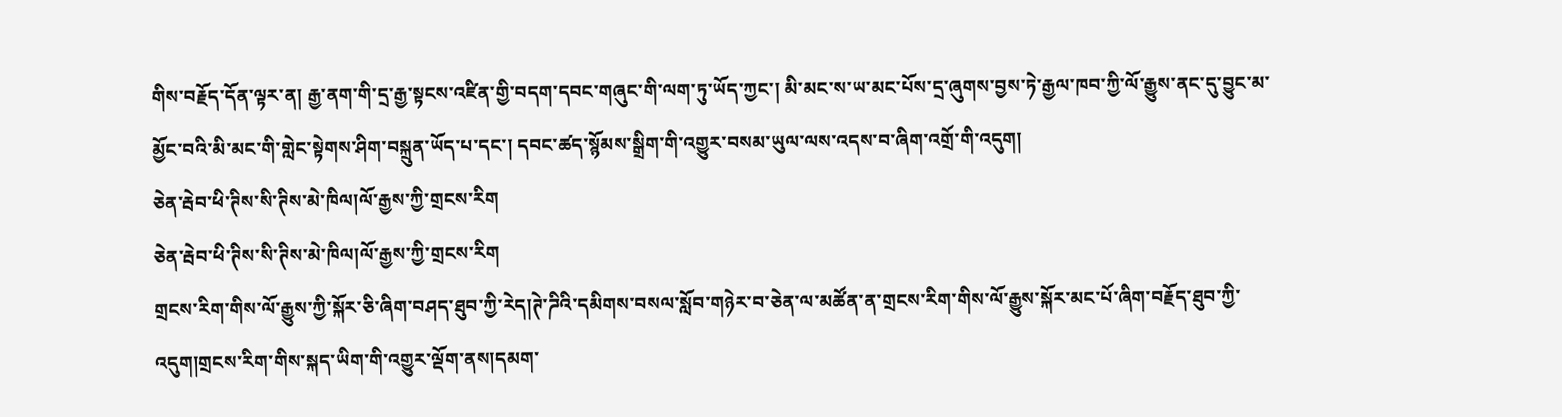གིས་བརྗོད་དོན་ལྟར་ན། རྒྱ་ནག་གི་དྲ་རྒྱ་སྟངས་འཛིན་གྱི་བདག་དབང་གཞུང་གི་ལག་ཏུ་ཡོད་ཀྱང་། མི་མང་ས་ཡ་མང་པོས་དྲ་ཞུགས་བྱས་ཏེ་རྒྱལ་ཁབ་ཀྱི་ལོ་རྒྱུས་ནང་དུ་བྱུང་མ་མྱོང་བའི་མི་མང་གི་གླེང་སྟེགས་ཤིག་བསྐྲུན་ཡོད་པ་དང་། དབང་ཚད་སྙོམས་སྒྲིག་གི་འགྱུར་བསམ་ཡུལ་ལས་འདས་བ་ཞིག་འགྲོ་གི་འདུག།
ཅེན་རྦེབ་ཕི་ཊིས་སི་ཊིས་མེ་ཁིལ།ལོ་རྒྱས་ཀྱི་གྲངས་རིག
ཅེན་རྦེབ་ཕི་ཊིས་སི་ཊིས་མེ་ཁིལ།ལོ་རྒྱས་ཀྱི་གྲངས་རིག
གྲངས་རིག་གིས་ལོ་རྒྱུས་ཀྱི་སྐོར་ཅི་ཞིག་བཤད་ཐུབ་ཀྱི་རེད།ཊེ་ཌིའི་དམིགས་བསལ་སློབ་གཉེར་བ་ཅེན་ལ་མཚོན་ན་གྲངས་རིག་གིས་ལོ་རྒྱུས་སྐོར་མང་པོ་ཞིག་བརྗོད་ཐུབ་ཀྱི་འདུག།གྲངས་རིག་གིས་སྐད་ཡིག་གི་འགྱུར་ལྡོག་ནས།དམག་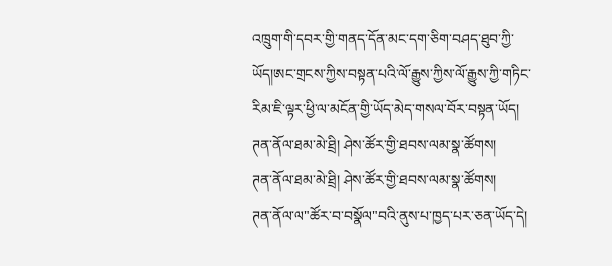འཁྲུག་གི་དབར་གྱི་གནད་དོན་མང་དག་ཅིག་བཤད་ཐུབ་ཀྱི་ཡོད།ཨང་གྲངས་ཀྱིས་བསྟན་པའི་ལོ་རྒྱུས་ཀྱིས་ལོ་རྒྱུས་ཀྱི་གཏིང་རིམ་ཇི་ལྟར་ཕྱི་ལ་མངོན་གྱི་ཡོད་མེད་གསལ་བོར་བསྟན་ཡོད།
ཊན་ནོལ་ཐམ་མེ་ཐྲི། ཤེས་ཚོར་གྱི་ཐབས་ལམ་སྣ་ཚོགས།
ཊན་ནོལ་ཐམ་མེ་ཐྲི། ཤེས་ཚོར་གྱི་ཐབས་ལམ་སྣ་ཚོགས།
ཊན་ནོལ་ལ"ཚོར་བ་བསྣོལ"བའི་ནུས་པ་ཁྱད་པར་ཅན་ཡོད་དེ།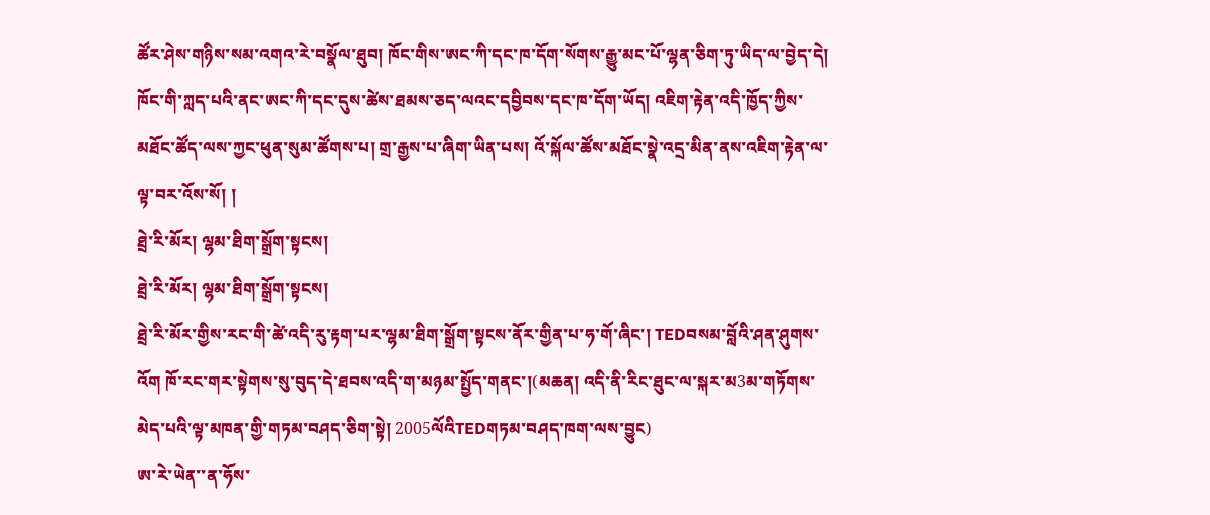ཚོར་ཤེས་གཉིས་སམ་འགའ་རེ་བསྣོལ་ཐུབ། ཁོང་གིས་ཨང་ཀི་དང་ཁ་དོག་སོགས་རྒྱུ་མང་པོ་ལྷན་ཅིག་ཏུ་ཡིད་ལ་བྱེད་དེ། ཁོང་གི་ཀླད་པའི་ནང་ཨང་ཀི་དང་དུས་ཚེས་ཐམས་ཅད་ལའང་དབྱིབས་དང་ཁ་དོག་ཡོད། འཇིག་རྟེན་འདི་ཁྱོད་ཀྱིས་མཐོང་ཚོད་ལས་ཀྱང་ཕུན་སུམ་ཚོགས་པ། གྲ་རྒྱས་པ་ཞིག་ཡིན་པས། འོ་སྐོལ་ཚོས་མཐོང་སྣེ་འདྲ་མིན་ནས་འཇིག་རྟེན་ལ་ལྟ་བར་འོས་སོ། །
ཐྲེ་རི་མོར། ལྷམ་ཐིག་སྒྲོག་སྟངས།
ཐྲེ་རི་མོར། ལྷམ་ཐིག་སྒྲོག་སྟངས།
ཐྲེ་རི་མོར་གྱིས་རང་གི་ཚེ་འདི་རུ་རྟག་པར་ལྷམ་ཐིག་སྒྲོག་སྟངས་ནོར་གྱིན་པ་ཧ་གོ་ཞིང་། TEDབསམ་བློའི་ཤན་ཤུགས་འོག ཁོ་རང་གར་སྟེགས་སུ་བུད་དེ་ཐབས་འདི་ག་མཉམ་སྤྱོད་གནང་།(མཆན། འདི་ནི་རིང་ཐུང་ལ་སྐར་མ3མ་གཏོགས་མེད་པའི་ལྟ་མཁན་གྱི་གཏམ་བཤད་ཅིག་སྟེ། 2005ལོའིTEDགཏམ་བཤད་ཁག་ལས་བྱུང)
ཨ་རེ་ཡེན་་ན་ཧོས་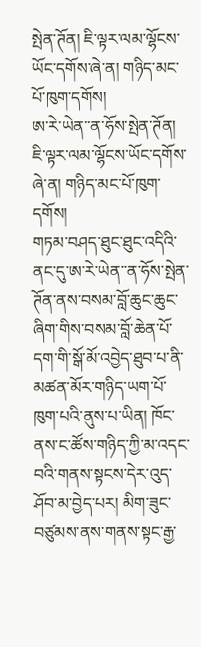སྤེན་ཊོན། ཇི་ལྟར་ལམ་ལྷོངས་ཡོང་དགོས་ཞེ་ན། གཉིད་མང་པོ་ཁུག་དགོས།
ཨ་རེ་ཡེན་་ན་ཧོས་སྤེན་ཊོན། ཇི་ལྟར་ལམ་ལྷོངས་ཡོང་དགོས་ཞེ་ན། གཉིད་མང་པོ་ཁུག་དགོས།
གཏམ་བཤད་ཐུང་ཐུང་འདིའི་ནང་དུ་ཨ་རེ་ཡེན་་ན་ཧོས་སྤེན་ཊོན་ནས་བསམ་བློ་ཆུང་ཆུང་ཞིག་གིས་བསམ་བློ་ཆེན་པོ་དག་གི་སྒོ་མོ་འབྱེད་ཐུབ་པ་ནི་མཚན་མོར་གཉིད་ཡག་པོ་ཁུག་པའི་ནུས་པ་ཡིན། ཁོང་ནས་ང་ཚོས་གཉིད་ཀྱི་མ་འདང་བའི་གནས་སྟངས་དེར་འུད་ཤོབ་མ་བྱེད་པར། མིག་ཟུང་བཙུམས་ནས་གནས་སྟང་རྒྱ་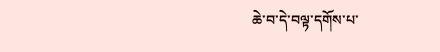ཆེ་བ་དེ་བལྟ་དགོས་པ་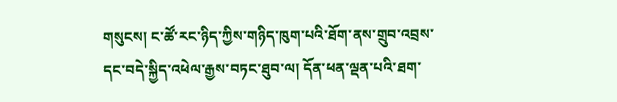གསུངས། ང་ཚོ་རང་ཉིད་ཀྱིས་གཉིད་ཁུག་པའི་ཐོག་ནས་གྲུབ་འབྲས་དང་བདེ་སྐྱིད་འཕེལ་རྒྱས་བཏང་ཐུབ་ལ། དོན་ཕན་ལྡན་པའི་ཐག་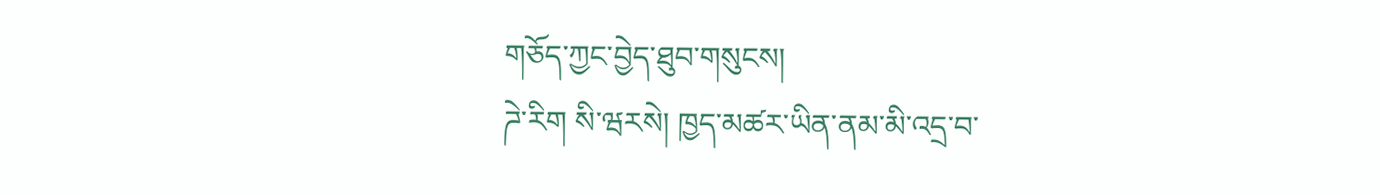གཅོད་ཀྱང་བྱེད་ཐུབ་གསུངས།
ཌེ་རིག སི་ཝརསེ། ཁྱད་མཚར་ཡིན་ནམ་མི་འདྲ་བ་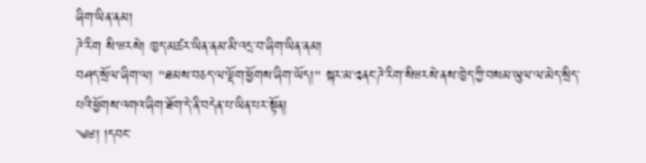ཞིག་ཡིན་ནམ།
ཌེ་རིག སི་ཝརསེ། ཁྱད་མཚར་ཡིན་ནམ་མི་འདྲ་བ་ཞིག་ཡིན་ནམ།
བཤད་སྲོལ་ཞིག་ལ། "ཐམས་བཅད་ལ་ལྡོག་ཕྱོགས་ཞིག་ཡོད།" སྐར་མ་༢ནང་ཌེ་རིག་སིཝརསེ་ནས་ཁྱེད་ཀྱི་བསམ་ཡུལ་ལ་མེད་སྲིད་པའི་ཕྱོགས་འགའ་ཞིག་ཐོག་དེ་ནི་བདེན་པ་ཡིན་པར་སྟོན།
༄༅། །དབང་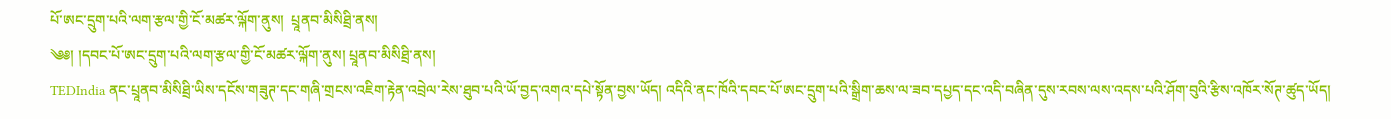པོ་ཨང་དྲུག་པའི་ལག་རྩལ་གྱི་ངོ་མཚར་ལྐོག་ནུས།  པྲཱནབ་མིསིཐྲི་ནས།
༄༅། །དབང་པོ་ཨང་དྲུག་པའི་ལག་རྩལ་གྱི་ངོ་མཚར་ལྐོག་ནུས། པྲཱནབ་མིསིཐྲི་ནས།
TEDIndia ནང་པྲཱནབ་མིསིཐྲི་ཡིས་དངོས་གཟུཊ་དང་གཞི་གྲངས་འཇིག་རྟེན་འབྲེལ་རེས་ཐུབ་པའི་ཡོ་བྱད་འགའ་དཔེ་སྟོན་བྱས་ཡོད། འདིའི་ནང་ཁོའི་དབང་པོ་ཨང་དྲུག་པའི་སྒྲིག་ཆས་ལ་ཟབ་དཔྱད་དང་འདི་བཞིན་དུས་རབས་ལས་འདས་པའི་ཤོག་བུའི་རྩིས་འཁོར་སོཊ་ཚུད་ཡོད།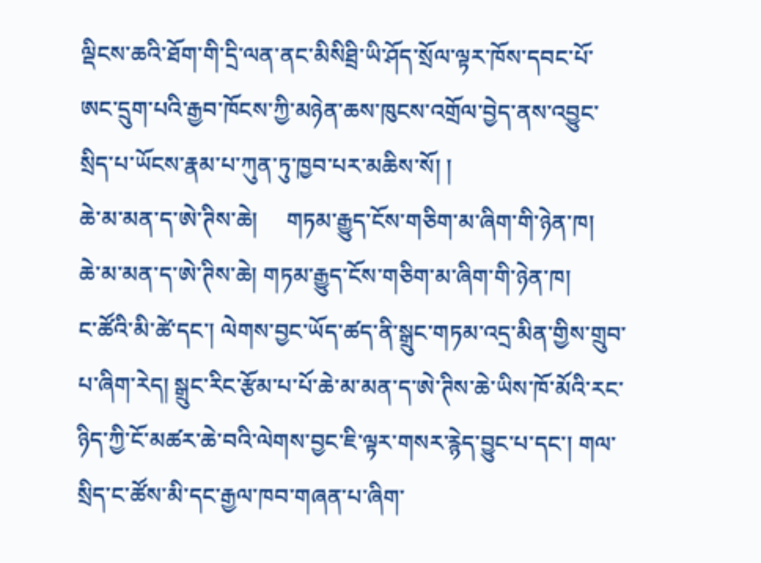ལྡིངས་ཆའི་ཐོག་གི་དྲི་ལན་ནང་མིསིཐྲི་ཡི་ཤོད་སྲོལ་ལྟར་ཁོས་དབང་པོ་ཨང་དྲུག་པའི་རྒྱབ་ཁོངས་ཀྱི་མཉེན་ཆས་ཁུངས་འགྲོལ་བྱེད་ནས་འབྱུང་སྲིད་པ་ཡོངས་རྣམ་པ་ཀུན་ཏུ་ཁྱབ་པར་མཆིས་སོ། །
ཆེ་མ་མན་ད་ཨེ་ཊིས་ཆེ།     གཏམ་རྒྱུད་ངོས་གཅིག་མ་ཞིག་གི་ཉེན་ཁ།
ཆེ་མ་མན་ད་ཨེ་ཊིས་ཆེ། གཏམ་རྒྱུད་ངོས་གཅིག་མ་ཞིག་གི་ཉེན་ཁ།
ང་ཚོའི་མི་ཚེ་དང་། ལེགས་བྱང་ཡོད་ཚད་ནི་སྒྲུང་གཏམ་འདྲ་མིན་གྱིས་གྲུབ་པ་ཞིག་རེད། སྒྲུང་རིང་རྩོམ་པ་པོ་ཆེ་མ་མན་ད་ཨེ་ཊིས་ཆེ་ཡིས་ཁོ་མོའི་རང་ཉིད་ཀྱི་ངོ་མཚར་ཆེ་བའི་ལེགས་བྱང་ཇི་ལྟར་གསར་རྙེད་བྱུང་པ་དང་། གལ་སྲིད་ང་ཚོས་མི་དང་རྒྱལ་ཁབ་གཞན་པ་ཞིག་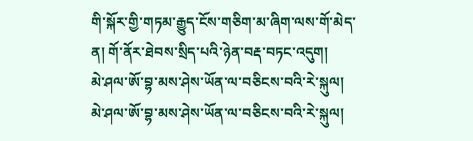གི་སྐོར་གྱི་གཏམ་རྒྱུད་ངོས་གཅིག་མ་ཞིག་ལས་གོ་མེད་ན། གོ་ནོར་ཐེབས་སྲིད་པའི་ཉེན་བརྡ་བཏང་འདུག།
མེ་ཤལ་ཨོ་བྷ་མས་ཤེས་ཡོན་ལ་བཅིངས་བའི་རེ་སྐུལ།
མེ་ཤལ་ཨོ་བྷ་མས་ཤེས་ཡོན་ལ་བཅིངས་བའི་རེ་སྐུལ།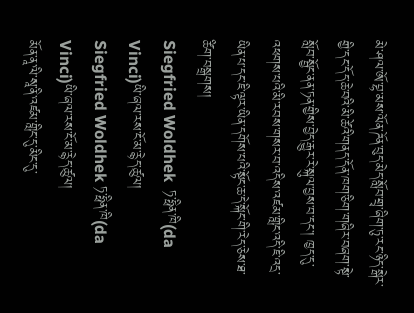མེ་ཤལ་ཨོ་བྷ་མས་ལོན་ཌོན་བུད་མེད་སློབ་གྲྭ་ཞིག་ཏུ་རང་ཉིད་སྒེར་གྱི་དང་དོད་ཆེ་བའི་མི་ཚེའི་གནད་དོན་ཁག་ཅིག་གཞིར་བཞག་སྟེ་སློབ་སྦྱོང་ནན་ཏན་གྱིས་བྱེད་རྒྱུར་རེ་སྐུལ་བྱས་བ་དང་། ཁྱད་དུ་འཕགས་པའི་མི་རབས་གསར་བ་འདིས་འཛམ་གླིང་འདི་ཇི་འདྲ་ཡིན་པ་དང་ཇི་ལྟར་ཡིན་དགོས་པའི་སྟོང་ཆ་དེ་སྐོང་གི་རེད་ཅེས་ཐ་ཚིག་བསྒྲགས།
Siegfried Woldhek  ཏ་ཧྥིན་ཁི(da Vinci)ཡི་ཞལ་རས་ངོ་མ་རྙེད་ཚུལ།
Siegfried Woldhek ཏ་ཧྥིན་ཁི(da Vinci)ཡི་ཞལ་རས་ངོ་མ་རྙེད་ཚུལ།
མོན་ནཱ་ལི་སཱ་ནི་འཛམ་གླིང་དུ་མིང་དུ་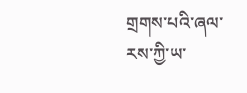གྲགས་པའི་ཞལ་རས་ཀྱི་ཡ་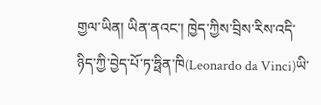གྱལ་ཡིན། ཡིན་ནའང་། ཁྱེད་ཀྱིས་བྲིས་རིས་འདི་ཉིད་ཀྱི་བྱེད་པོ་ཏ་ཧྥིན་ཁི(Leonardo da Vinci)ཡི་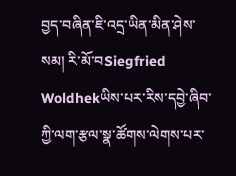བྱད་བཞིན་ཇི་འདྲ་ཡིན་མིན་ཤེས་སམ། རི་མོ་བSiegfried Woldhekཡིས་པར་རིས་དབྱེ་ཞིབ་ཀྱི་ལག་རྩལ་སྣ་ཚོགས་ལེགས་པར་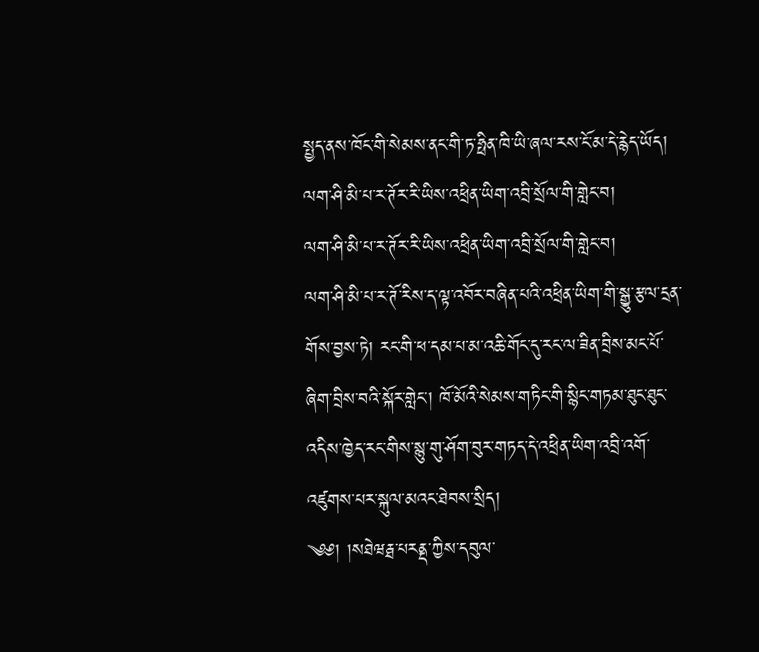སྤྱད་ནས་ཁོང་གི་སེམས་ནང་གི་ཏ་ཧྥིན་ཁི་ཡི་ཞལ་རས་ངོ་མ་དེ་རྙེད་ཡོད།
ལག་ཤི་མི་པ་ར་ཊོར་རི་ཡིས་འཕྲིན་ཡིག་འབྲི་སྲོལ་གི་གླེང་བ།
ལག་ཤི་མི་པ་ར་ཊོར་རི་ཡིས་འཕྲིན་ཡིག་འབྲི་སྲོལ་གི་གླེང་བ།
ལག་ཤི་མི་པ་ར་ཊོ་རིས་ད་ལྟ་འབོར་བཞིན་པའི་འཕྲིན་ཡིག་གི་སྒྱུ་རྩལ་དྲན་གོས་བྱས་ཏེ། རང་གི་ཕ་དམ་པ་མ་འཆི་གོང་དུ་རང་ལ་ཟིན་བྲིས་མང་པོ་ཞིག་བྲིས་བའི་སྐོར་གླེང་། ཁོ་མོའི་སེམས་གཏིང་གི་སྙིང་གཏམ་ཐུང་ཐུང་འདིས་ཁྱེད་རང་གིས་སྙུ་གུ་ཤོག་བུར་གཏད་དེ་འཕྲིན་ཡིག་འབྲི་འགོ་འཛུགས་པར་སྐུལ་མའང་ཐེབས་སྲིད།
༄༅། །སཐེཝརྠ་པརནྡ་ཀྱིས་དབུལ་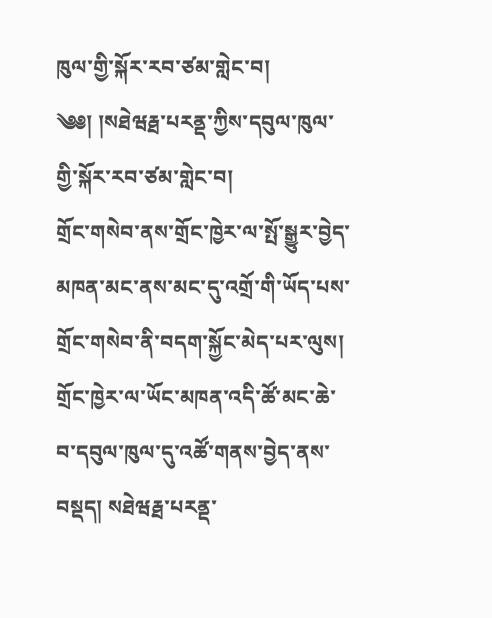ཁུལ་གྱི་སྐོར་རབ་ཙམ་གླེང་བ།
༄༅། །སཐེཝརྠ་པརནྡ་ཀྱིས་དབུལ་ཁུལ་གྱི་སྐོར་རབ་ཙམ་གླེང་བ།
གྲོང་གསེབ་ནས་གྲོང་ཁྱེར་ལ་སྤོ་སྒྱུར་བྱེད་མཁན་མང་ནས་མང་དུ་འགྲོ་གི་ཡོད་པས་གྲོང་གསེབ་ནི་བདག་སྐྱོང་མེད་པར་ལུས། གྲོང་ཁྱེར་ལ་ཡོང་མཁན་འདི་ཚོ་མང་ཆེ་བ་དབུལ་ཁུལ་དུ་འཚོ་གནས་བྱེད་ནས་བསྡད། སཐེཝརྠ་པརནྡ་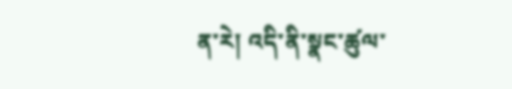ན་རེ། འདི་ནི་སྣང་ཚུལ་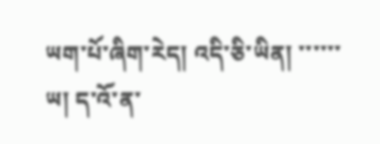ཡག་པོ་ཞིག་རེད། འདི་ཅི་ཡིན། ་་་་་་ཡ། ད་འོ་ན་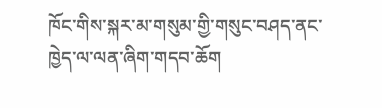ཁོང་གིས་སྐར་མ་གསུམ་གྱི་གསུང་བཤད་ནང་ཁྱེད་ལ་ལན་ཞིག་གདབ་ཆོག